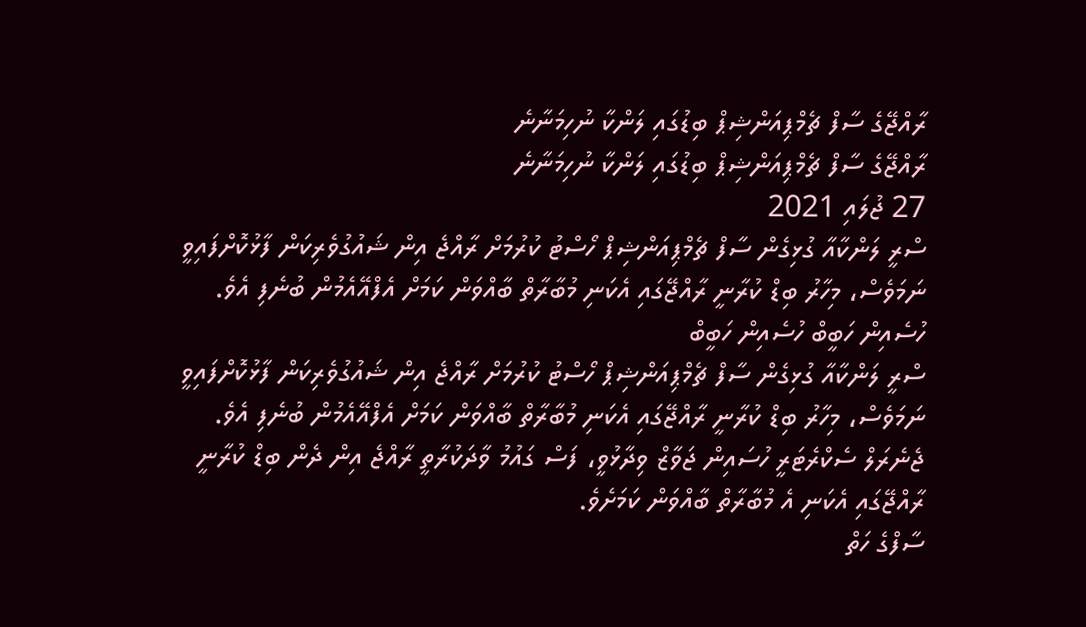ރާއްޖޭގެ ސާފް ޗެމްޕިއަންޝިޕް ބިޑުގައި ލަންކާ ނުހިމަނާނެ
ރާއްޖޭގެ ސާފް ޗެމްޕިއަންޝިޕް ބިޑުގައި ލަންކާ ނުހިމަނާނެ
27 ޖުލައި 2021
ސްރީ ލަންކާއާ ގުޅިގެން ސާފް ޗެމްޕިއަންޝިޕް ހޯސްޓު ކުރުމަށް ރާއްޖެ އިން ޝައުގުވެރިކަން ފާޅުކޮށްފައިވީ ނަމަވެސް، މިހާރު ބިޑް ކުރާނީ ރާއްޖޭގައި އެކަނި މުބާރާތް ބާއްވަން ކަމަށް އެފްއޭއެމުން ބުނެފި އެވެ.
ހުސެއިން ހަބީބް ހުސެއިން ހަބީބް
ސްރީ ލަންކާއާ ގުޅިގެން ސާފް ޗެމްޕިއަންޝިޕް ހޯސްޓު ކުރުމަށް ރާއްޖެ އިން ޝައުގުވެރިކަން ފާޅުކޮށްފައިވީ ނަމަވެސް، މިހާރު ބިޑް ކުރާނީ ރާއްޖޭގައި އެކަނި މުބާރާތް ބާއްވަން ކަމަށް އެފްއޭއެމުން ބުނެފި އެވެ.
ޖެނެރަލް ސެކްރެޓަރީ ހުސައިން ޖަވާޒް ވިދާޅުވީ، ފަސް ގައުމު ވާދަކުރާތީ ރާއްޖެ އިން ދެން ބިޑް ކުރާނީ ރާއްޖޭގައި އެކަނި އެ މުބާރާތް ބާއްވަން ކަމަށެވެ.
ސާފްގެ ހަތް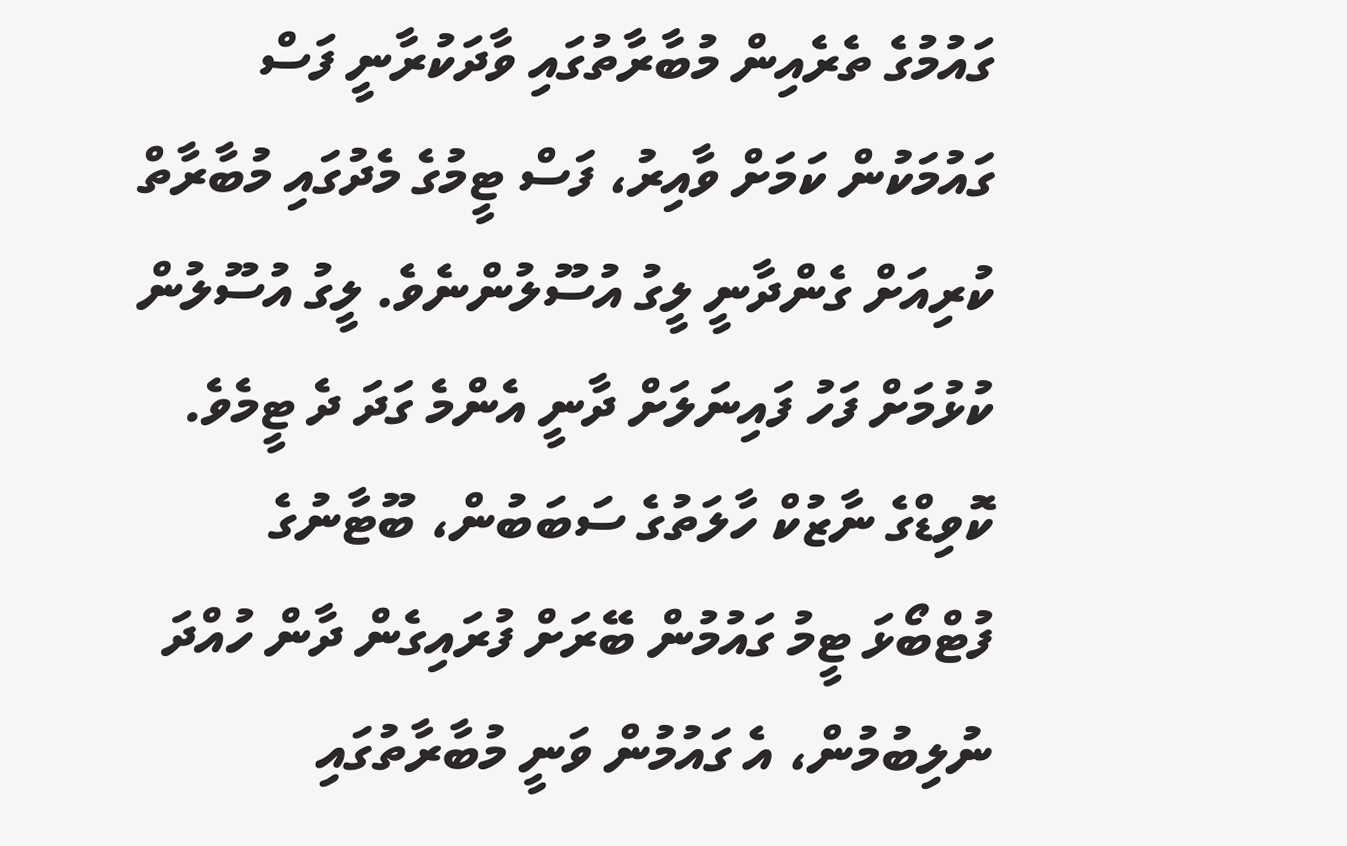ގައުމުގެ ތެރެއިން މުބާރާތުގައި ވާދަކުރާނީ ފަސް ގައުމަކުން ކަމަށް ވާއިރު، ފަސް ޓީމުގެ މެދުގައި މުބާރާތް ކުރިއަށް ގެންދާނީ ލީގު އުސޫލުންނެވެ. ލީގު އުސޫލުން ކުޅުމަށް ފަހު ފައިނަލަށް ދާނީ އެންމެ ގަދަ ދެ ޓީމެވެ.
ކޮވިޑްގެ ނާޒުކް ހާލަތުގެ ސަބަބުން، ބޫޓާނުގެ ފުޓްބޯޅަ ޓީމު ގައުމުން ބޭރަށް ފުރައިގެން ދާން ހުއްދަ ނުލިބުމުން، އެ ގައުމުން ވަނީ މުބާރާތުގައި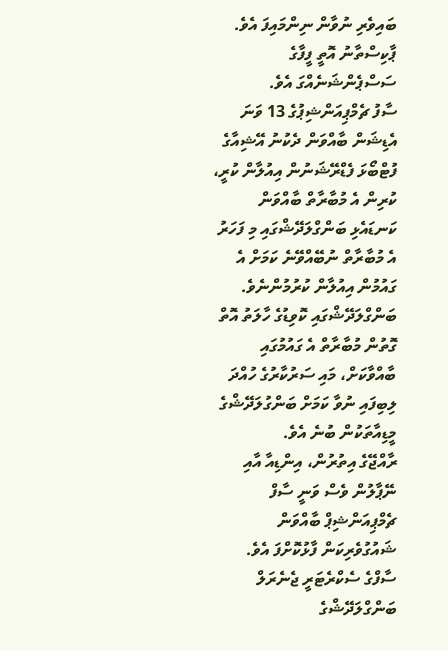ބައިވެރި ނުވާން ނިންމައިފަ އެވެ. ޕާކިސްތާނު އޮތީ ފީފާގެ ސަސްޕެންޝަނެއްގަ އެވެ.
ސާފު ޗެމްޕިއަންޝިޕުގެ 13 ވަނަ އެޑިޝަން ބާއްވަން ދެކުނު އޭޝިއާގެ ފުޓްބޯޅަ ފެޑްރޭޝަނުން އިއުލާން ކުރީ، ކުރިން އެ މުބާރާތް ބާއްވަން ކަނޑައެޅި ބަންގްލަދޭޝްގައި މި ފަހަރު އެ މުބާރާތް ނުބޭއްވޭނެ ކަމަށް އެ ގައުމުން އިއުލާން ކުރުމުންނެވެ. ބަންގްލަދޭޝްގައި ކޮވިޑުގެ ހާލަތު އޮތް ގޮތުން މުބާރާތް އެ ގައުމުގައި ބާއްވާކަށް، މައި ސަރުކާރުގެ ހުއްދަ ލިބިފައި ނުވާ ކަމަށް ބަންގުލަދޭޝްގެ މީޑިއާތަކުން ބުނެ އެވެ.
ރާއްޖޭގެ އިތުރުން، އިންޑިއާ އާއި ނޭޕާލުން ވެސް ވަނީ ސާފް ޗެމްޕިއަންޝިޕް ބާއްވަން ޝައުގުވެރިކަން ފާޅުކޮށްފަ އެވެ.
ސާފްގެ ސެކްރެޓަރީ ޖެނެރަލް ބަންގްލަދޭޝްގެ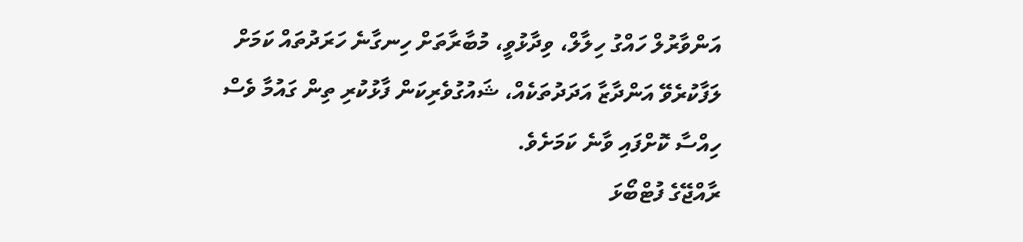އަންވާރުލް ހައްގު ހިލާލް، ވިދާޅުވީ، މުބާރާތަށް ހިނގާނެ ހަރަދުތައް ކަމަށް ލަފާކުރެވޭ އަންދާޒާ އަދަދުތަކެއް، ޝައުގުވެރިކަން ފާޅުކުރި ތިން ގައުމާ ވެސް ހިއްސާ ކޮށްފައި ވާނެ ކަމަށެވެ.
ރާއްޖޭގެ ފުޓްބޯޅަ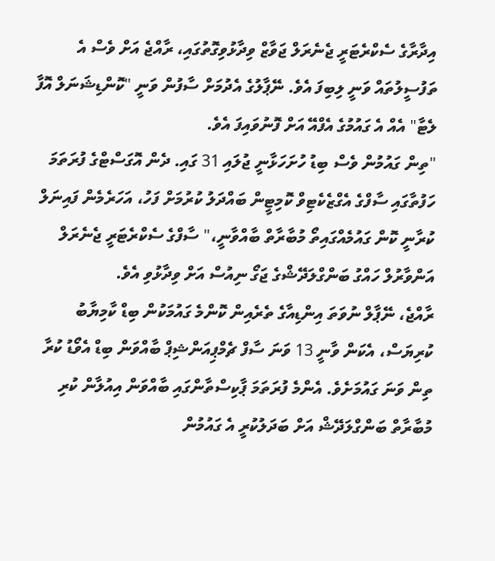އިދާރާގެ ސެކްރެޓަރީ ޖެނެރަލް ޖަވާޒް ވިދާޅުވިގޮތުގައި، ރާއްޖެ އަށް ވެސް އެ ތަފުސީލުތައް ވަނީ ލިބިފަ އެވެ. ނޭޕާލުގެ އެދުމަށް ސާފުން ވަނީ "ކޮންޑިޝަނަލް އޮފާ ލެޓާ" އެއް އެ ގައުމުގެ އެފްއޭ އަށް ފޮނުވައިފަ އެވެ.
"ތިން ގައުމުން ވެސް ބިޑު ހުށަހަޅާނީ ޖުލައި 31 ގައި. ދެން އޮގަސްޓްގެ ފުރަތަމަ ހަފުތާގައި ސާފްގެ އެގްޒެކެޓިވް ކޮމިޓީން ބައްދަލު ކުރުމަށް ފަހު، އަހަރެމެން ފައިނަލް ކުރާނީ ކޮން ގައުމެއްގައިތޯ މުބާރާތް ބާއްވާނީ،" ސާފްގެ ސެކްރެޓަރީ ޖެނެރަލް އަންވާރުލް ހައްގު ބަންގްލަދޭޝްގެ ޖަގޯ ނިއުސް އަށް ވިދާޅުވި އެވެ.
ރާއްޖެ، ނޭޕާލް ނުވަތަ އިންޑިއާގެ ތެރެއިން ކޮންމެ ގައުމަކުން ބިޑް ކާމިޔާބު ކުރިޔަސް، އެކަން ވާނީ 13 ވަނަ ސާފް ޗެމްޕިއަންޝިޕް ބާއްވަން ބިޑް އެވޯޑު ކުރާ ތިން ވަނަ ގައުމަށެވެ. އެންމެ ފުރަތަމަ ޕާކިސްތާންގައި ބާއްވަން އިއުލާން ކުރި މުބާރާތް ބަންގްލަދޭޝް އަށް ބަދަލުކުރީ އެ ގައުމުން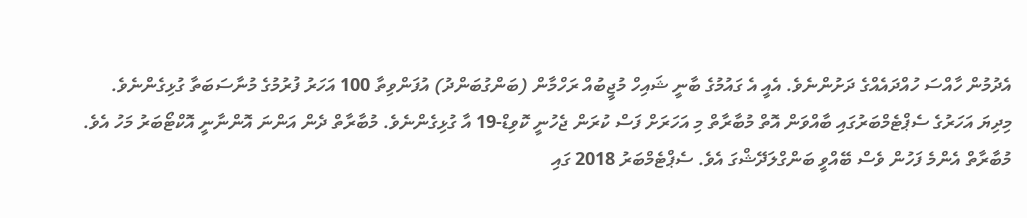އެދުމުން ހާއްސަ ހުއްދައެއްގެ ދަށުންނެވެ. އެއީ އެ ގައުމުގެ ބާނީ ޝައިހް މުޖީބުއް ރަހްމާން (ބަންގުބަންދު) އުފަންވިތާ 100 އަހަރު ފުރުމުގެ މުނާސަބަތާ ގުޅިގެންނެވެ.
މިދިޔަ އަހަރުގެ ސެޕްޓެމްބަރުގައި ބާއްވަން އޮތް މުބާރާތް މި އަހަރަށް ފަސް ކުރަން ޖެހުނީ ކޮވިޑް-19 އާ ގުޅިގެންނެވެ. މުބާރާތް ދެން އަންނަ އޮންނާނީ އޮކްޓޯބަރު މަހު އެވެ.
މުބާރާތް އެންމެ ފަހުން ވެސް ބޭއްވީ ބަންގްލަދޭޝްގަ އެވެ. ސެޕްޓެމްބަރު 2018 ގައި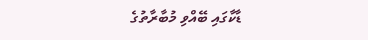ޑާކާގައި ބޭއްވި މުބާރާތުގެ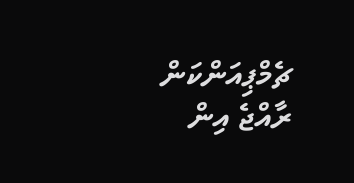ޗެމްޕިއަންކަން ރާއްޖެ އިން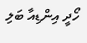ހޯދީ އިންޑިއާ ބަލި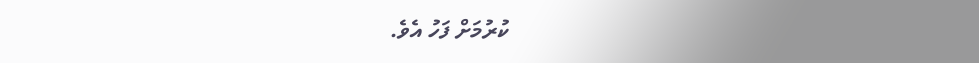ކުރުމަށް ފަހު އެވެ.